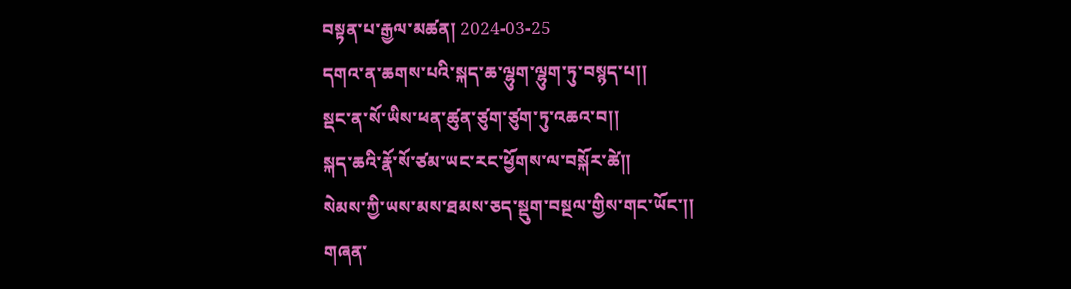བསྟན་པ་རྒྱལ་མཚན། 2024-03-25
དགའ་ན་ཆགས་པའི་སྐད་ཆ་ལྷུག་ལྷུག་ཏུ་བསྙད་པ།།
སྡང་ན་སོ་ཡིས་ཕན་ཚུན་ཙུག་ཙུག་ཏུ་འཆའ་བ།།
སྐད་ཆའི་རྣོ་སོ་ཙམ་ཡང་རང་ཕྱོགས་ལ་བསྐོར་ཚེ།།
སེམས་ཀྱི་ཡས་མས་ཐམས་ཅད་སྡུག་བསྔལ་གྱིས་གང་ཡོང་།།
གཞན་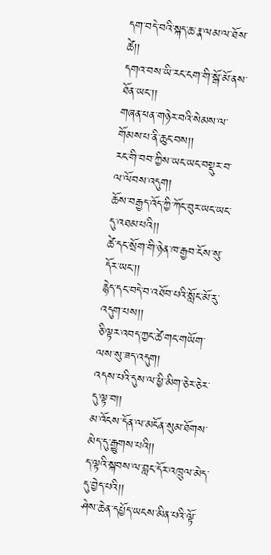དག་བདེ་བའི་སྐད་ཆ་རྣ་ལམ་ལ་ཐོས་ཚེ།།
དགའ་བས་ཡི་རང་ངག་གི་སྒོ་མོ་ནས་ཐོན་ཡང་།།
གཞན་ཕན་གཉེར་བའི་སེམས་ལ་གོམས་པ་ནི་ཆུང་བས།།
རང་གི་བབ་ཀྱིས་ཡང་ཡང་བསྡུར་བ་ལ་ལོབས་འདུག།
ཆོས་བརྒྱད་འོད་ཀྱི་ཀོང་བུར་ཡང་ཡང་དུ་འཐམ་པའི།།
ཚེ་དང་སྲོག་གི་ཉེན་ཁ་རྒྱབ་ངོས་སུ་དོར་ཡང་།།
རྙེད་དང་བདེ་བ་འཐོབ་པའི་སློང་མོ་རུ་འདུག་པས།།
ཅི་ལྟར་འབད་ཀྱང་ཚེ་གང་གཡོག་ལས་སུ་ཟད་འདུག།
འདས་པའི་དུས་ལ་ཕྱི་མིག་ཅེར་ཅེར་དུ་ལྟ་བ།།
མ་འོངས་དོན་ལ་མངོན་སུམ་ཐོགས་མེད་དུ་རྒྱུགས་པའི།།
ད་ལྟའི་སྐབས་ལ་བླང་དོར་འཁྲུལ་མེད་དུ་བྱེད་པའི།།
ཤེས་ཆེན་དཔྱོད་ཡངས་མིན་པའི་ལྟོ་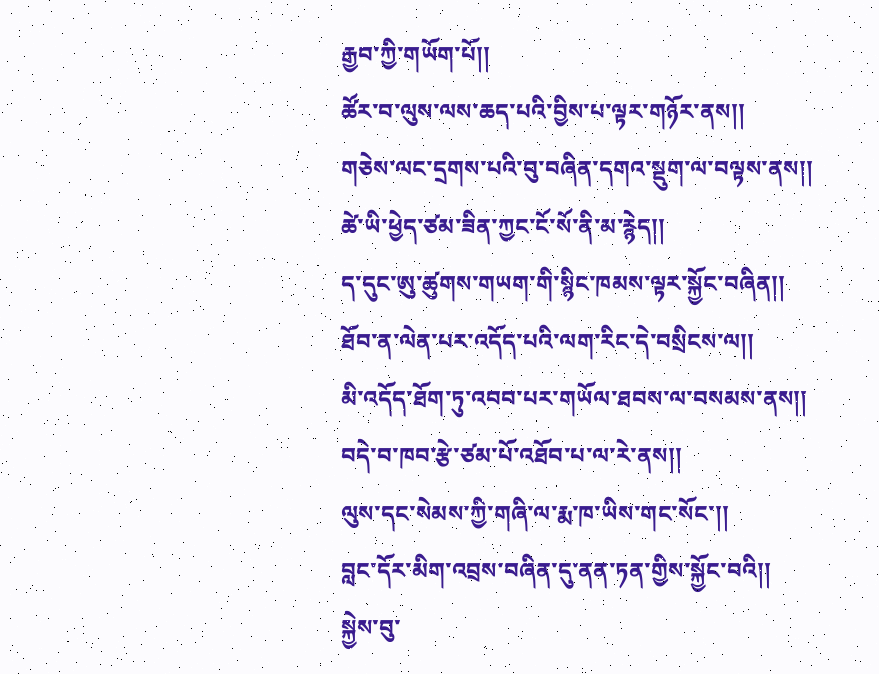རྒྱབ་ཀྱི་གཡོག་པོ།།
ཚོར་བ་ལུས་ལས་ཆད་པའི་བྱིས་པ་ལྟར་གཉོར་ནས།།
གཅེས་ལང་དྲགས་པའི་བུ་བཞིན་དགའ་སྡུག་ལ་བལྟས་ནས།།
ཚེ་ཡི་ཕྱེད་ཙམ་ཟིན་ཀྱང་ངོ་སོ་ནི་མ་རྙེད།།
ད་དུང་ཨུ་ཚུགས་གཡག་གི་སྙིང་ཁམས་ལྟར་སྐྱོང་བཞིན།།
ཐོབ་ན་ལེན་པར་འདོད་པའི་ལག་རིང་དེ་བསྲིངས་ལ།།
མི་འདོད་ཐོག་ཏུ་འབབ་པར་གཡོལ་ཐབས་ལ་བསམས་ནས།།
བདེ་བ་ཁབ་རྩེ་ཙམ་པོ་འཐོབ་པ་ལ་རེ་ནས།།
ལུས་དང་སེམས་ཀྱི་གཞི་ལ་རྨ་ཁ་ཡིས་གང་སོང་།།
བླང་དོར་མིག་འབྲས་བཞིན་དུ་ནན་ཏན་གྱིས་སྐྱོང་བའི།།
སྐྱེས་བུ་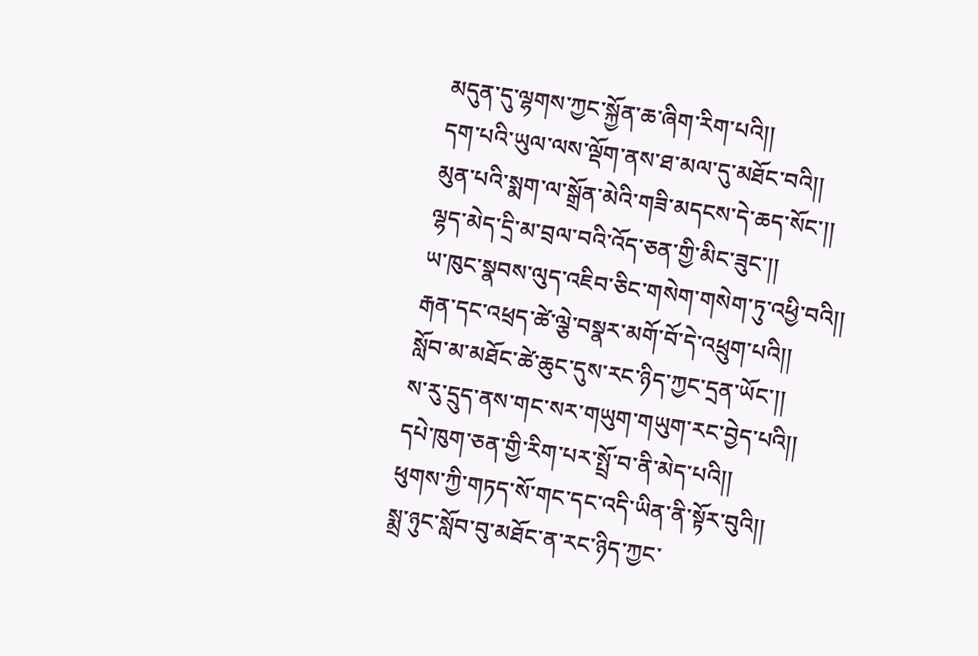མདུན་དུ་ལྷགས་ཀྱང་སྐྱོན་ཆ་ཞིག་རིག་པའི།།
དག་པའི་ཡུལ་ལས་ལྡོག་ནས་ཐ་མལ་དུ་མཐོང་བའི།།
མུན་པའི་སྨག་ལ་སྒྲོན་མེའི་གཟི་མདངས་དེ་ཆད་སོང་།།
ལྷད་མེད་དྲི་མ་བྲལ་བའི་འོད་ཅན་གྱི་མིང་ཟུང་།།
ཡ་ཁུང་སྣབས་ལུད་འཇིབ་ཅིང་གསེག་གསེག་ཏུ་འཕྱི་བའི།།
རྒན་དང་འཕྲད་ཚེ་ལྕེ་བསྣར་མགོ་བོ་དེ་འཕྲུག་པའི།།
སློབ་མ་མཐོང་ཚེ་ཆུང་དུས་རང་ཉིད་ཀྱང་དྲན་ཡོང་།།
ས་རུ་དྲུད་ནས་གང་སར་གཡུག་གཡུག་རང་བྱེད་པའི།།
དཔེ་ཁུག་ཅན་གྱི་རིག་པར་སྤྲོ་བ་ནི་མེད་པའི།།
ཕུགས་ཀྱི་གཏད་སོ་གང་དང་འདི་ཡིན་ནི་སྟོར་བུའི།།
སྨྲ་ཉུང་སློབ་བུ་མཐོང་ན་རང་ཉིད་ཀྱང་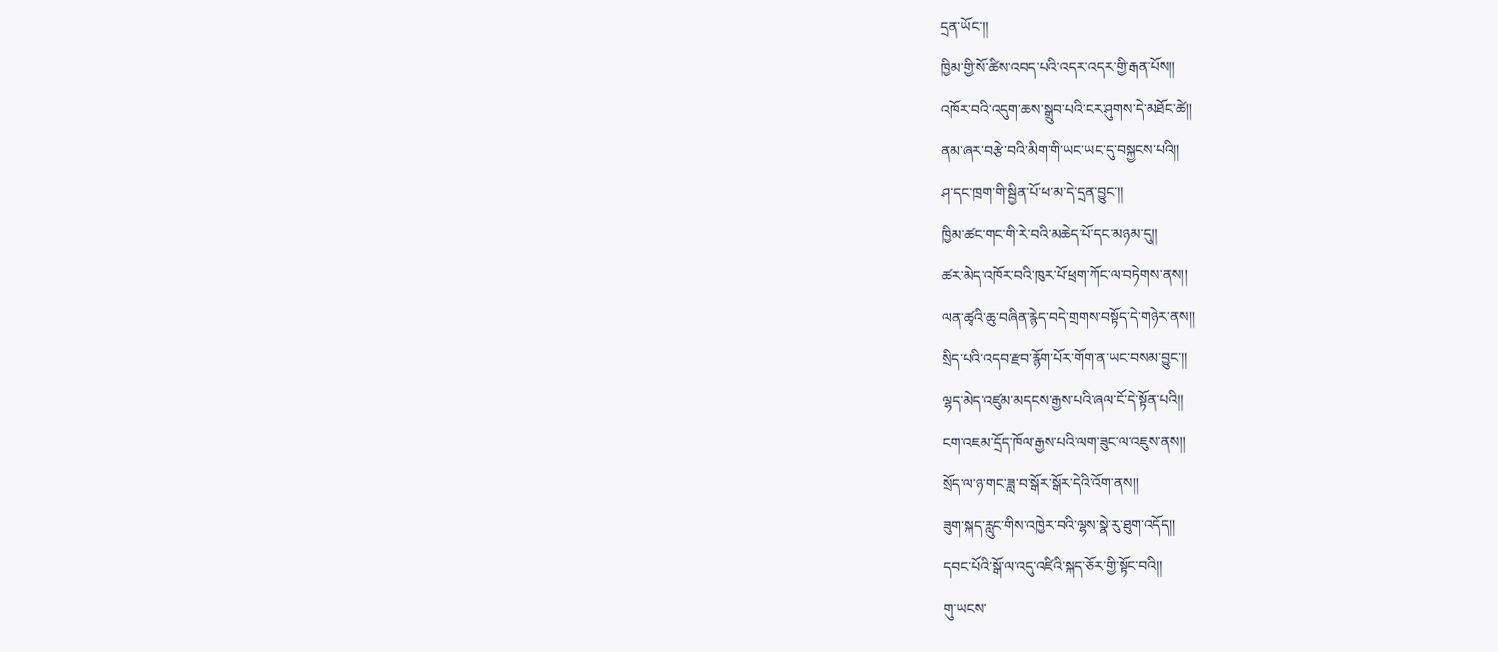དྲན་ཡོང་།།
ཁྱིམ་གྱི་སོ་ཚིས་འབད་པའི་འདར་འདར་གྱི་རྒན་པོས།།
འཁོར་བའི་འདུག་ཆས་སྒྲུབ་པའི་ངར་ཤུགས་དེ་མཐོང་ཚེ།།
ནམ་ཞར་བརྩེ་བའི་མིག་གི་ཡང་ཡང་དུ་བསྐྱངས་པའི།།
ཤ་དང་ཁྲག་གི་སྦྱིན་པོ་ཕ་མ་དེ་དྲན་བྱུང་།།
ཁྱིམ་ཚང་གང་གི་རེ་བའི་མཆེད་པོ་དང་མཉམ་དུ།།
ཚར་མེད་འཁོར་བའི་ཁུར་པོ་ཕྲག་ཀོང་ལ་བཏེགས་ནས།།
ལན་ཚྭའི་ཆུ་བཞིན་རྙེད་བདེ་གྲགས་བསྟོད་དེ་གཉེར་ནས།།
སྲིད་པའི་འདབ་རྫབ་རྙོག་པོར་གོག་ན་ཡང་བསམ་བྱུང་།།
ལྷད་མེད་འཛུམ་མདངས་རྒྱས་པའི་ཞལ་ངོ་དེ་སྟོན་པའི།།
ངག་འཇམ་དྲོད་ཁོལ་རྒྱས་པའི་ལག་ཟུང་ལ་འཇུས་ནས།།
སྲོད་ལ་ཉ་གང་ཟླ་བ་སྒོར་སྒོར་དེའི་འོག་ནས།།
ཟུག་སྐད་རླུང་གིས་འཁྱེར་བའི་ལྷས་སྣེ་རུ་ཐུག་འདོད།།
དབང་པོའི་སྒོ་ལ་འདུ་འཛིའི་སྐད་ཅོར་གྱི་སྟོང་བའི།།
གུ་ཡངས་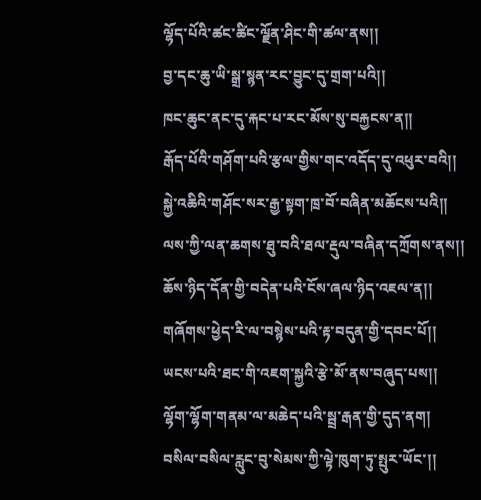ལྷོད་པོའི་ཚང་ཚིང་ལྗོན་ཤིང་གི་ཚལ་ནས།།
བྱ་དང་ཆུ་ཡི་སྒྲ་སྙན་རང་བྱུང་དུ་གྲག་པའི།།
ཁང་ཆུང་ནང་དུ་རྐང་པ་རང་མོས་སུ་བརྐྱངས་ན།།
རྒོད་པོའི་གཤོག་པའི་རྩལ་གྱིས་གང་འདོད་དུ་འཕུར་བའི།།
སྐྱེ་འཆིའི་གཤོང་སར་རྒྱ་སྟག་ཁྲ་བོ་བཞིན་མཆོངས་པའི།།
ལས་ཀྱི་ལན་ཆགས་ཐུ་བའི་ཐལ་རྡུལ་བཞིན་དཀྲོགས་ནས།།
ཆོས་ཉིད་དོན་གྱི་བདེན་པའི་ངོས་ཞལ་ཉིད་འཇལ་ན།།
གཞོགས་ཕྱེད་རི་ལ་བསྙེས་པའི་རྟ་བདུན་གྱི་དབང་པོ།།
ཡངས་པའི་ཐང་གི་འཇག་སྐྱའི་རྩེ་མོ་ནས་བཞུད་པས།།
ལྷོག་ལྷོག་གནམ་ལ་མཆེད་པའི་སྦྲ་རྒན་གྱི་དུད་ནག།
བསིལ་བསིལ་རླུང་བུ་སེམས་ཀྱི་ལྟེ་ཁུག་ཏུ་སྤུར་ཡོང་།།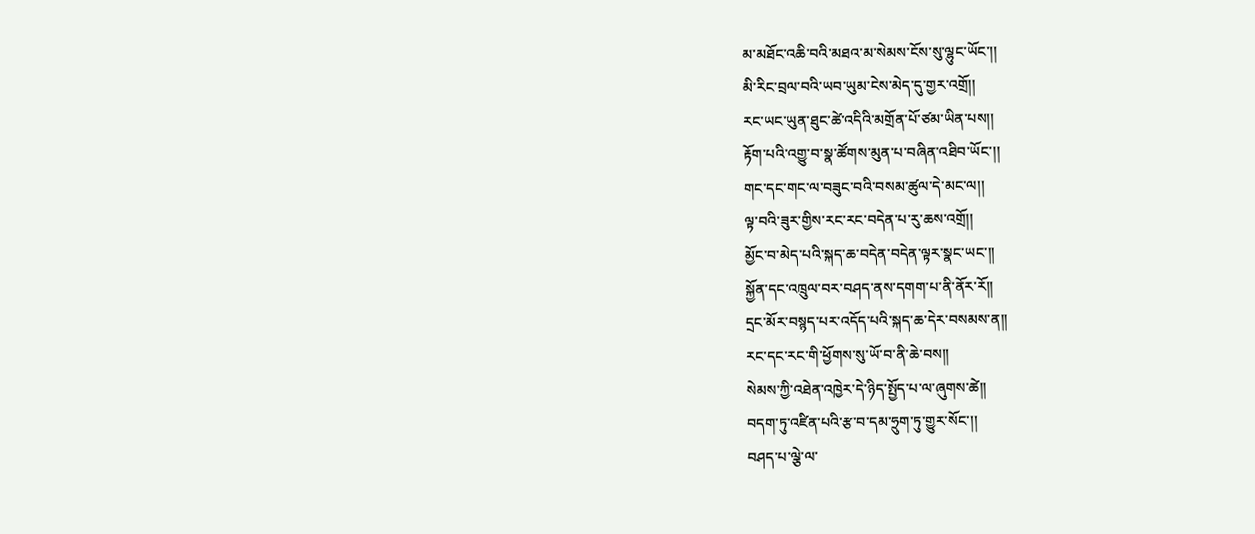མ་མཐོང་འཆི་བའི་མཐའ་མ་སེམས་ངོས་སུ་ལྷུང་ཡོང་།།
མི་རིང་བྲལ་བའི་ཡབ་ཡུམ་ངེས་མེད་དུ་གྱར་འགྲོ།།
རང་ཡང་ཡུན་ཐུང་ཚེ་འདིའི་མགྲོན་པོ་ཙམ་ཡིན་པས།།
རྟོག་པའི་འགྱུ་བ་སྣ་ཚོགས་མུན་པ་བཞིན་འཐིབ་ཡོང་།།
གང་དང་གང་ལ་བཟུང་བའི་བསམ་ཚུལ་དེ་མང་ལ།།
ལྟ་བའི་ཟུར་གྱིས་རང་རང་བདེན་པ་རུ་ཆས་འགྲོ།།
མྱོང་བ་མེད་པའི་སྐད་ཆ་བདེན་བདེན་ལྟར་སྣང་ཡང་།།
སྐྱོན་དང་འཁྲུལ་བར་བཤད་ནས་དགག་པ་ནི་ནོར་རོ།།
དྲང་མོར་བསྙད་པར་འདོད་པའི་སྐད་ཆ་དེར་བསམས་ན།།
རང་དང་རང་གི་ཕྱོགས་སུ་ཡོ་བ་ནི་ཆེ་བས།།
སེམས་ཀྱི་འཐེན་འཁྱེར་དེ་ཉིད་སྤྱོད་པ་ལ་ཞུགས་ཚེ།།
བདག་ཏུ་འཛིན་པའི་རྩ་བ་དམ་ཧྲུག་ཏུ་གྱུར་སོང་།།
བཤད་པ་ལྕེ་ལ་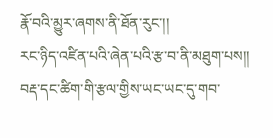རྣོ་བའི་མྱུར་ཞགས་ནི་ཐོན་རུང་།།
རང་ཉིད་འཛིན་པའི་ཞེན་པའི་རྩ་བ་ནི་མཐུག་པས།།
བརྡ་དང་ཚིག་གི་རྩལ་གྱིས་ཡང་ཡང་དུ་གབ་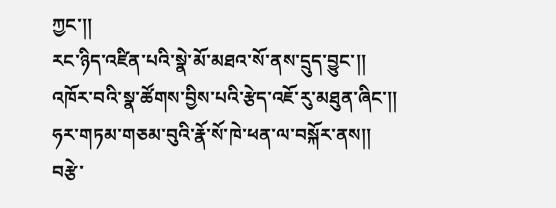ཀྱང་།།
རང་ཉིད་འཛིན་པའི་སྣེ་མོ་མཐའ་སོ་ནས་དྲུད་བྱུང་།།
འཁོར་བའི་སྣ་ཚོགས་བྱིས་པའི་རྩེད་འཇོ་རུ་མཐུན་ཞིང་།།
ཧར་གཏམ་གཅམ་བུའི་རྣོ་སོ་ཁེ་ཕན་ལ་བསྐོར་ནས།།
བརྩེ་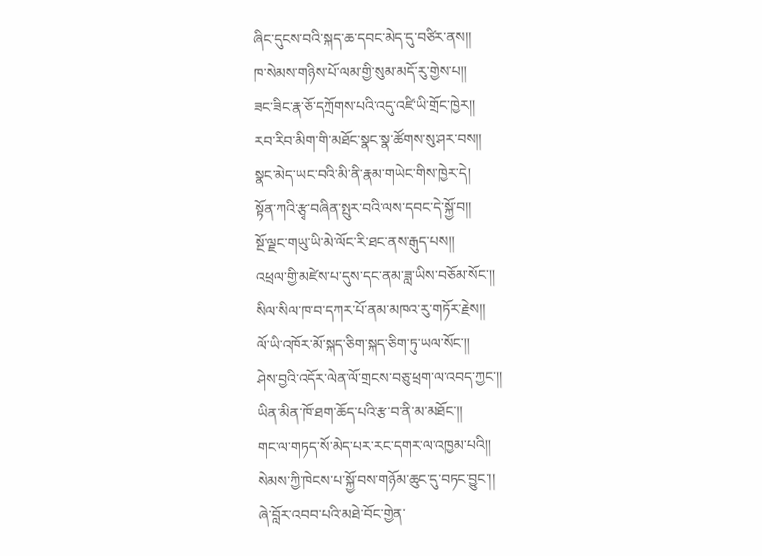ཞིང་དུངས་བའི་སྐད་ཆ་དབང་མེད་དུ་བཙིར་ནས།།
ཁ་སེམས་གཉིས་པོ་ལམ་གྱི་སུམ་མདོ་རུ་གྱེས་པ།།
ཟང་ཟིང་རྣ་ཅོ་དཀྲོགས་པའི་འདུ་འཛི་ཡི་གྲོང་ཁྱེར།།
རབ་རིབ་མིག་གི་མཐོང་སྣང་སྣ་ཚོགས་སུ་ཤར་བས།།
སྣང་མེད་ཡང་བའི་མི་ནི་རྣམ་གཡེང་གིས་ཁྱེར་དེ།
སྟོན་ཀའི་རྩྭ་བཞིན་སྤུར་བའི་ལས་དབང་དེ་སྐྱོ་བ།།
སྔོ་ལྗང་གཡུ་ཡི་མེ་ལོང་རི་ཐང་ནས་རྒུད་པས།།
འཕྲལ་གྱི་མཛེས་པ་དུས་དང་ནམ་ཟླ་ཡིས་བཅོམ་སོང་།།
སིལ་སིལ་ཁ་བ་དཀར་པོ་ནམ་མཁའ་རུ་གཏོར་རྗེས།།
ལོ་ཡི་འཁོར་མོ་སྐད་ཅིག་སྐད་ཅིག་ཏུ་ཡལ་སོང་།།
ཤེས་བྱའི་འདོར་ལེན་ལོ་གྲངས་བཅུ་ཕྲག་ལ་འབད་ཀྱང་།།
ཡིན་མིན་ཁོ་ཐག་ཆོད་པའི་རྩ་བ་ནི་མ་མཐོང་།།
གང་ལ་གཏད་སོ་མེད་པར་རང་དགར་ལ་འཁྱམ་པའི།།
སེམས་ཀྱི་ཁེངས་པ་སྐྱོ་བས་གཉོམ་ཆུང་དུ་བཏང་བྱུང་།།
ཞེ་བློར་འབབ་པའི་མཐེ་བོང་གྱེན་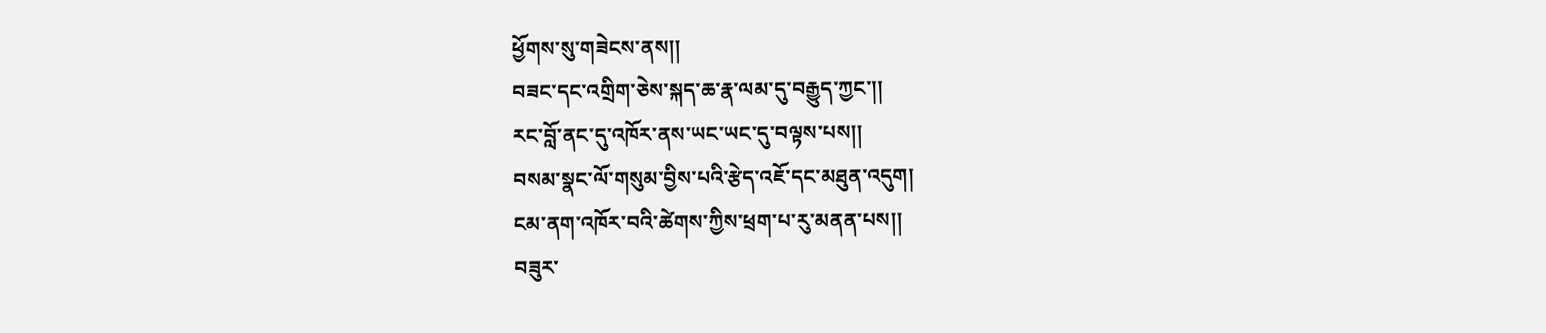ཕྱོགས་སུ་གཟེངས་ནས།།
བཟང་དང་འགྲིག་ཅེས་སྐད་ཆ་རྣ་ལམ་དུ་བརྒྱུད་ཀྱང་།།
རང་བློ་ནང་དུ་འཁོར་ནས་ཡང་ཡང་དུ་བལྟས་པས།།
བསམ་སྣང་ལོ་གསུམ་བྱིས་པའི་རྩེད་འཇོ་དང་མཐུན་འདུག།
ངམ་ནག་འཁོར་བའི་ཚེགས་ཀྱིས་ཕྲག་པ་རུ་མནན་པས།།
བཟུར་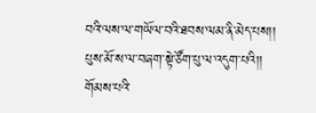བའི་ལས་ལ་གཡོལ་བའི་ཐབས་ལམ་ནི་མེད་པས།།
པུས་མོ་ས་ལ་བཞག་སྟེ་ཙོག་པུ་ལ་འདུག་པའི།།
གོམས་པའི་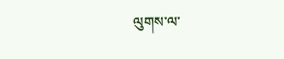ལུགས་ལ་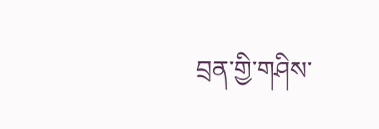བྲན་གྱི་གཤིས་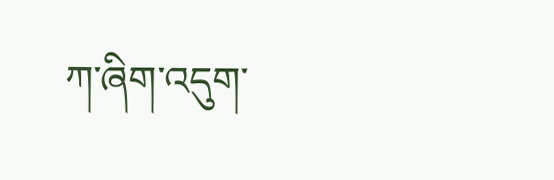ཀ་ཞིག་འདུག་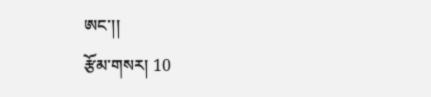ཨང་།།
རྩོམ་གསར། 10